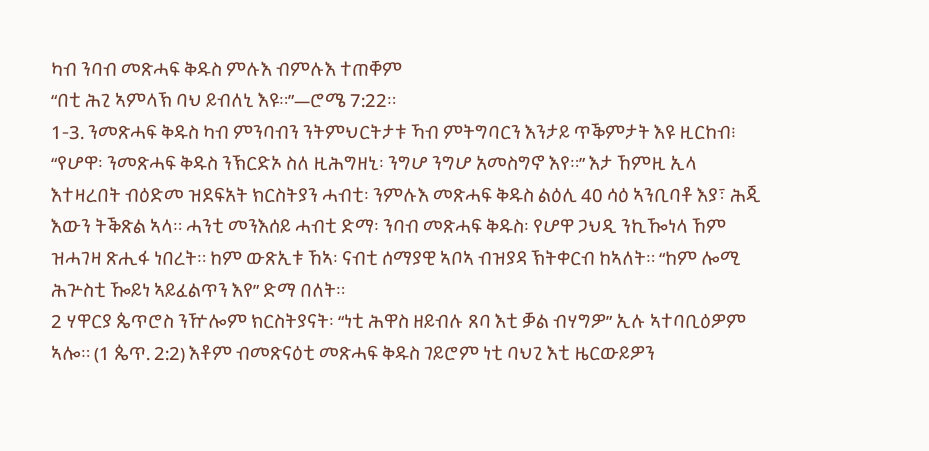ካብ ንባብ መጽሓፍ ቅዱስ ምሉእ ብምሉእ ተጠቐም
“በቲ ሕጊ ኣምላኽ ባህ ይብለኒ እዩ።”—ሮሜ 7:22።
1-3. ንመጽሓፍ ቅዱስ ካብ ምንባብን ንትምህርትታቱ ኻብ ምትግባርን እንታይ ጥቕምታት እዩ ዚርከብ፧
“የሆዋ፡ ንመጽሓፍ ቅዱስ ንኽርድኦ ስለ ዚሕግዘኒ፡ ንግሆ ንግሆ አመስግኖ እየ።” እታ ኸምዚ ኢላ እተዛረበት ብዕድመ ዝደፍአት ክርስትያን ሓብቲ፡ ንምሉእ መጽሓፍ ቅዱስ ልዕሊ 40 ሳዕ ኣንቢባቶ እያ፣ ሕጂ እውን ትቕጽል ኣላ። ሓንቲ መንእሰይ ሓብቲ ድማ፡ ንባብ መጽሓፍ ቅዱስ፡ የሆዋ ጋህዲ ንኪዀነላ ኸም ዝሓገዛ ጽሒፋ ነበረት። ከም ውጽኢቱ ኸኣ፡ ናብቲ ሰማያዊ ኣቦኣ ብዝያዳ ኽትቀርብ ከኣለት። “ከም ሎሚ ሕጕስቲ ዀይነ ኣይፈልጥን እየ” ድማ በለት።
2 ሃዋርያ ጴጥሮስ ንዅሎም ክርስትያናት፡ “ነቲ ሕዋስ ዘይብሉ ጸባ እቲ ቓል ብሃግዎ” ኢሉ ኣተባቢዕዎም ኣሎ። (1 ጴጥ. 2:2) እቶም ብመጽናዕቲ መጽሓፍ ቅዱስ ገይሮም ነቲ ባህጊ እቲ ዜርውይዎን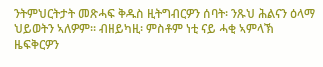ንትምህርትታት መጽሓፍ ቅዱስ ዚትግብርዎን ሰባት፡ ንጹህ ሕልናን ዕላማ ህይወትን ኣለዎም። ብዘይካዚ፡ ምስቶም ነቲ ናይ ሓቂ ኣምላኽ ዜፍቅርዎን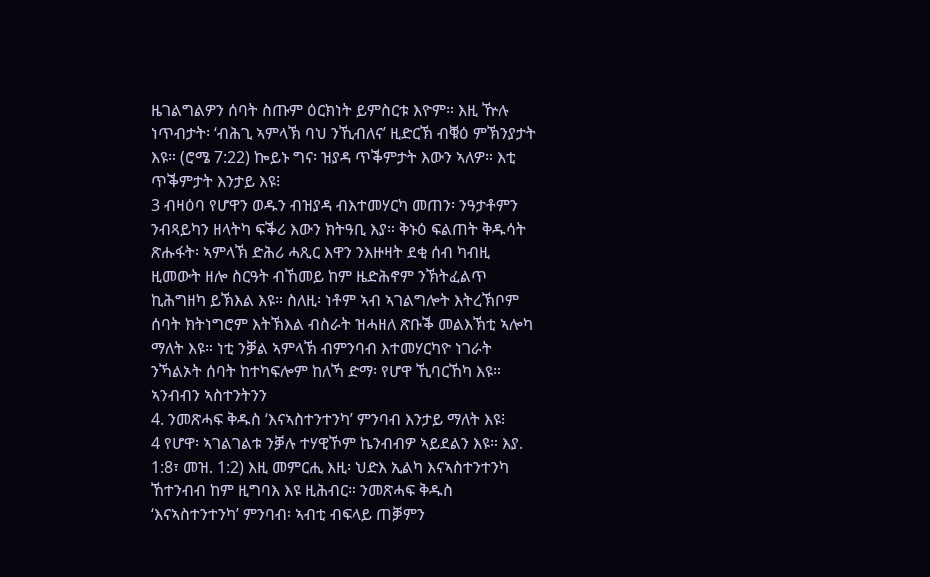ዜገልግልዎን ሰባት ስጡም ዕርክነት ይምስርቱ እዮም። እዚ ዅሉ ነጥብታት፡ ‘ብሕጊ ኣምላኽ ባህ ንኺብለና’ ዚድርኽ ብቑዕ ምኽንያታት እዩ። (ሮሜ 7:22) ኰይኑ ግና፡ ዝያዳ ጥቕምታት እውን ኣለዎ። እቲ ጥቕምታት እንታይ እዩ፧
3 ብዛዕባ የሆዋን ወዱን ብዝያዳ ብእተመሃርካ መጠን፡ ንዓታቶምን ንብጻይካን ዘላትካ ፍቕሪ እውን ክትዓቢ እያ። ቅኑዕ ፍልጠት ቅዱሳት ጽሑፋት፡ ኣምላኽ ድሕሪ ሓጺር እዋን ንእዙዛት ደቂ ሰብ ካብዚ ዚመውት ዘሎ ስርዓት ብኸመይ ከም ዜድሕኖም ንኽትፈልጥ ኪሕግዘካ ይኽእል እዩ። ስለዚ፡ ነቶም ኣብ ኣገልግሎት እትረኽቦም ሰባት ክትነግሮም እትኽእል ብስራት ዝሓዘለ ጽቡቕ መልእኽቲ ኣሎካ ማለት እዩ። ነቲ ንቓል ኣምላኽ ብምንባብ እተመሃርካዮ ነገራት ንኻልኦት ሰባት ከተካፍሎም ከለኻ ድማ፡ የሆዋ ኺባርኸካ እዩ።
ኣንብብን ኣስተንትንን
4. ንመጽሓፍ ቅዱስ ‘እናኣስተንተንካ’ ምንባብ እንታይ ማለት እዩ፧
4 የሆዋ፡ ኣገልገልቱ ንቓሉ ተሃዊኾም ኬንብብዎ ኣይደልን እዩ። እያ. 1:8፣ መዝ. 1:2) እዚ መምርሒ እዚ፡ ህድእ ኢልካ እናኣስተንተንካ ኸተንብብ ከም ዚግባእ እዩ ዚሕብር። ንመጽሓፍ ቅዱስ ‘እናኣስተንተንካ’ ምንባብ፡ ኣብቲ ብፍላይ ጠቓምን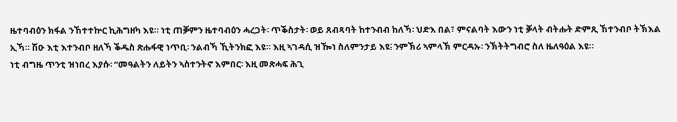ዜተባብዕን ክፋል ንኸተተኵር ኪሕግዘካ እዩ። ነቲ ጠቓምን ዜተባብዕን ሓረጋት፡ ጥቕስታት፡ ወይ ጸብጻባት ከተንብብ ከለኻ፡ ህድእ በል፣ ምናልባት እውን ነቲ ቓላት ብትሑት ድምጺ ኸተንብቦ ትኽእል ኢኻ። ሽዑ እቲ እተንብቦ ዘለኻ ቕዱስ ጽሑፋዊ ነጥቢ፡ ንልብኻ ኺትንክፎ እዩ። እዚ ኣገዳሲ ዝዀነ ስለምንታይ እዩ፧ ንምኽሪ ኣምላኽ ምርዳኡ፡ ንኽትትግብሮ ስለ ዜለዓዕል እዩ።
ነቲ ብግዜ ጥንቲ ዝነበረ እያሱ፡ “መዓልትን ለይትን ኣስተንትኖ እምበር፡ እዚ መጽሓፍ ሕጊ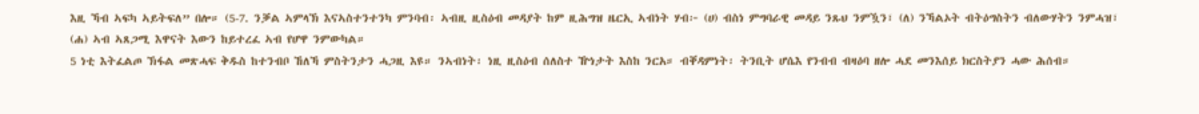እዚ ኻብ ኣፍካ ኣይትፍለ” በሎ። (5-7. ንቓል ኣምላኽ እናኣስተንተንካ ምንባብ፡ ኣብዚ ዚስዕብ መዳያት ከም ዚሕግዝ ዜርኢ ኣብነት ሃብ፦ (ሀ) ብስነ ምግባራዊ መዳይ ንጹህ ንምዃን፣ (ለ) ንኻልኦት ብትዕግስትን ብለውሃትን ንምሓዝ፣ (ሐ) ኣብ ኣጸጋሚ እዋናት እውን ከይተረፈ ኣብ የሆዋ ንምውካል።
5 ነቲ እትፈልጦ ኽፋል መጽሓፍ ቅዱስ ከተንብቦ ኸለኻ ምስትንታን ሓጋዚ እዩ። ንኣብነት፡ ነዚ ዚስዕብ ሰለስተ ዅነታት እስከ ንርአ። ብቐዳምነት፡ ትንቢት ሆሴእ የንብብ ብዛዕባ ዘሎ ሓደ መንእሰይ ክርስትያን ሓው ሕሰብ።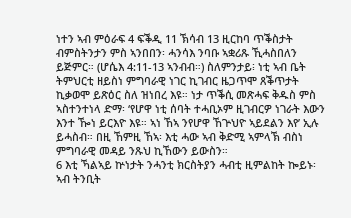ነተን ኣብ ምዕራፍ 4 ፍቕዲ 11 ኽሳብ 13 ዚርከባ ጥቕስታት ብምስትንታን ምስ ኣንበበን፡ ሓንሳእ ንባቡ ኣቋሪጹ ኺሓስበለን ይጅምር። (ሆሴእ 4:11-13 ኣንብብ።) ስለምንታይ፧ ነቲ ኣብ ቤት ትምህርቲ ዘይስነ ምግባራዊ ነገር ኪገብር ዜጋጥሞ ጸቕጥታት ኪቃወሞ ይጽዕር ስለ ዝነበረ እዩ። ነታ ጥቕሲ መጽሓፍ ቅዱስ ምስ ኣስተንተነላ ድማ፡ ‘የሆዋ ነቲ ሰባት ተሓቢኦም ዚገብርዎ ነገራት እውን እንተ ዀነ ይርእዮ እዩ። ኣነ ኸኣ ንየሆዋ ኸጕህዮ ኣይደልን እየ’ ኢሉ ይሓስብ። በዚ ኸምዚ ኸኣ፡ እቲ ሓው ኣብ ቅድሚ ኣምላኽ ብስነ ምግባራዊ መዳይ ንጹህ ኪኸውን ይውስን።
6 እቲ ኻልኣይ ኵነታት ንሓንቲ ክርስትያን ሓብቲ ዚምልከት ኰይኑ፡ ኣብ ትንቢት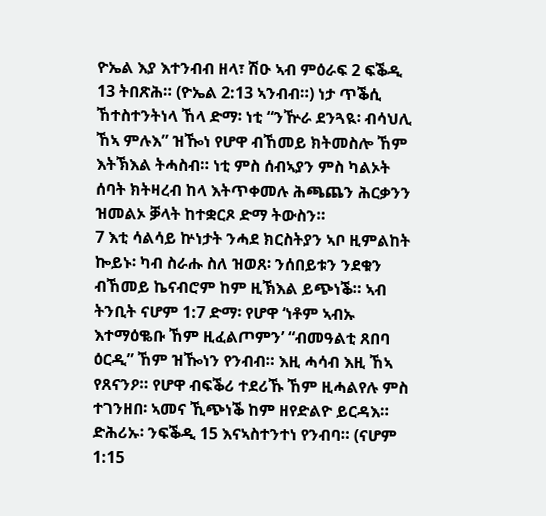ዮኤል እያ እተንብብ ዘላ፣ ሽዑ ኣብ ምዕራፍ 2 ፍቕዲ 13 ትበጽሕ። (ዮኤል 2:13 ኣንብብ።) ነታ ጥቕሲ ኸተስተንትነላ ኸላ ድማ፡ ነቲ “ንዅራ ደንጓዪ፡ ብሳህሊ ኸኣ ምሉእ” ዝዀነ የሆዋ ብኸመይ ክትመስሎ ኸም እትኽእል ትሓስብ። ነቲ ምስ ሰብኣያን ምስ ካልኦት ሰባት ክትዛረብ ከላ እትጥቀመሉ ሕጫጨን ሕርቃንን ዝመልኦ ቓላት ከተቋርጾ ድማ ትውስን።
7 እቲ ሳልሳይ ኵነታት ንሓደ ክርስትያን ኣቦ ዚምልከት ኰይኑ፡ ካብ ስራሑ ስለ ዝወጸ፡ ንሰበይቱን ንደቁን ብኸመይ ኬናብሮም ከም ዚኽእል ይጭነቕ። ኣብ ትንቢት ናሆም 1:7 ድማ፡ የሆዋ ‘ነቶም ኣብኡ እተማዕቈቡ ኸም ዚፈልጦምን’ “ብመዓልቲ ጸበባ ዕርዲ” ኸም ዝዀነን የንብብ። እዚ ሓሳብ እዚ ኸኣ የጸናንዖ። የሆዋ ብፍቕሪ ተደሪኹ ኸም ዚሓልየሉ ምስ ተገንዘበ፡ ኣመና ኺጭነቕ ከም ዘየድልዮ ይርዳእ። ድሕሪኡ፡ ንፍቕዲ 15 እናኣስተንተነ የንብባ። (ናሆም 1:15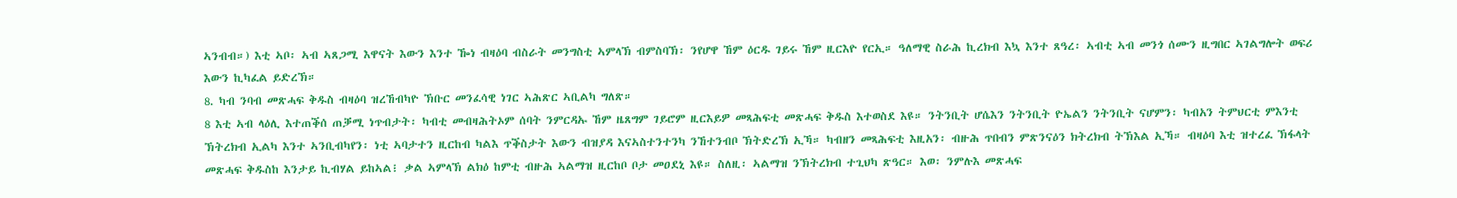ኣንብብ።) እቲ ኣቦ፡ ኣብ ኣጸጋሚ እዋናት እውን እንተ ዀነ ብዛዕባ ብስራት መንግስቲ ኣምላኽ ብምስባኽ፡ ንየሆዋ ኸም ዕርዱ ገይሩ ኸም ዚርእዮ የርኢ። ዓለማዊ ስራሕ ኪረክብ እኳ እንተ ጸዓረ፡ ኣብቲ ኣብ መንጎ ሰሙን ዚግበር ኣገልግሎት ወፍሪ እውን ኪካፈል ይድረኽ።
8. ካብ ንባብ መጽሓፍ ቅዱስ ብዛዕባ ዝረኸብካዮ ኽቡር መንፈሳዊ ነገር ኣሕጽር ኣቢልካ ግለጽ።
8 እቲ ኣብ ላዕሊ እተጠቕሰ ጠቓሚ ነጥብታት፡ ካብቲ መብዛሕትኦም ሰባት ንምርዳኡ ኸም ዜጸግም ገይሮም ዚርእይዎ መጻሕፍቲ መጽሓፍ ቅዱስ እተወስደ እዩ። ንትንቢት ሆሴእን ንትንቢት ዮኤልን ንትንቢት ናሆምን፡ ካብአን ትምህርቲ ምእንቲ ኽትረክብ ኢልካ እንተ ኣንቢብካየን፡ ነቲ ኣባታተን ዚርከብ ካልእ ጥቕስታት እውን ብዝያዳ እናኣስተንተንካ ንኸተንብቦ ኽትድረኽ ኢኻ። ካብዘን መጻሕፍቲ እዚአን፡ ብዙሕ ጥበብን ምጽንናዕን ክትረክብ ትኽእል ኢኻ። ብዛዕባ እቲ ዝተረፈ ኽፋላት መጽሓፍ ቅዱስከ እንታይ ኪብሃል ይከኣል፧ ቃል ኣምላኽ ልክዕ ከምቲ ብዙሕ ኣልማዝ ዚርከቦ ቦታ መዐደኒ እዩ። ስለዚ፡ ኣልማዝ ንኽትረክብ ተጊህካ ጽዓር። እወ፡ ንምሉእ መጽሓፍ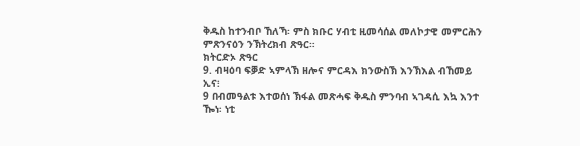ቅዱስ ከተንብቦ ኸለኻ፡ ምስ ክቡር ሃብቲ ዚመሳሰል መለኮታዊ መምርሕን ምጽንናዕን ንኽትረክብ ጽዓር።
ክትርድኦ ጽዓር
9. ብዛዕባ ፍቓድ ኣምላኽ ዘሎና ምርዳእ ክንውስኽ እንኽእል ብኸመይ ኢና፧
9 በብመዓልቱ እተወሰነ ኽፋል መጽሓፍ ቅዱስ ምንባብ ኣገዳሲ እኳ እንተ ዀነ፡ ነቲ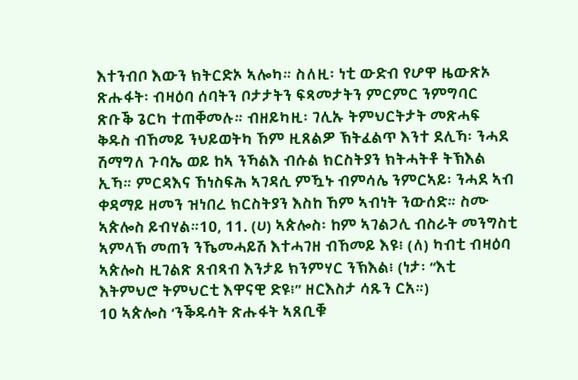እተንብቦ እውን ክትርድኦ ኣሎካ። ስለዚ፡ ነቲ ውድብ የሆዋ ዜውጽኦ
ጽሑፋት፡ ብዛዕባ ሰባትን ቦታታትን ፍጻመታትን ምርምር ንምግባር ጽቡቕ ጌርካ ተጠቐመሉ። ብዘይካዚ፡ ገሊኡ ትምህርትታት መጽሓፍ ቅዱስ ብኸመይ ንህይወትካ ኸም ዚጸልዎ ኽትፈልጥ እንተ ደሊኻ፡ ንሓደ ሽማግለ ጉባኤ ወይ ከኣ ንኻልእ ብሱል ክርስትያን ክትሓትቶ ትኽእል ኢኻ። ምርዳእና ኸነስፍሕ ኣገዳሲ ምዃኑ ብምሳሌ ንምርኣይ፡ ንሓደ ኣብ ቀዳማይ ዘመን ዝነበረ ክርስትያን እስከ ኸም ኣብነት ንውሰድ። ስሙ ኣጵሎስ ይብሃል።10, 11. (ሀ) ኣጵሎስ፡ ከም ኣገልጋሊ ብስራት መንግስቲ ኣምላኽ መጠን ንኼመሓይሽ እተሓገዘ ብኸመይ እዩ፧ (ለ) ካብቲ ብዛዕባ ኣጵሎስ ዚገልጽ ጸብጻብ እንታይ ክንምሃር ንኽእል፧ (ነታ፡ “እቲ እትምህሮ ትምህርቲ እዋናዊ ድዩ፧” ዘርእስታ ሳጹን ርአ።)
10 ኣጵሎስ ‘ንቕዱሳት ጽሑፋት ኣጸቢቑ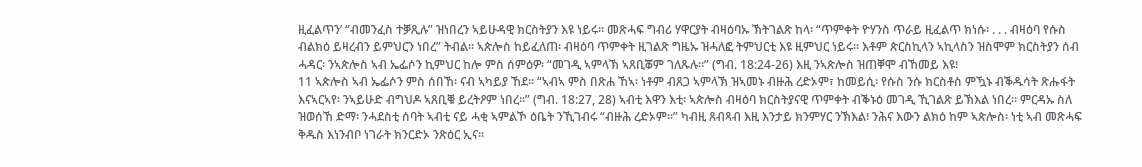ዚፈልጥን’ “ብመንፈስ ተቓጺሉ” ዝነበረን ኣይሁዳዊ ክርስትያን እዩ ነይሩ። መጽሓፍ ግብሪ ሃዋርያት ብዛዕባኡ ኽትገልጽ ከላ፡ “ጥምቀት ዮሃንስ ጥራይ ዚፈልጥ ክነሱ፡ . . . ብዛዕባ የሱስ ብልክዕ ይዛረብን ይምህርን ነበረ” ትብል። ኣጵሎስ ከይፈለጠ፡ ብዛዕባ ጥምቀት ዚገልጽ ግዜኡ ዝሓለፎ ትምህርቲ እዩ ዚምህር ነይሩ። እቶም ጵርስኪላን ኣኪላስን ዝስሞም ክርስትያን ሰብ ሓዳር፡ ንኣጵሎስ ኣብ ኤፌሶን ኪምህር ከሎ ምስ ሰምዕዎ፡ “መገዲ ኣምላኽ ኣጸቢቖም ገለጹሉ።” (ግብ. 18:24-26) እዚ ንኣጵሎስ ዝጠቐሞ ብኸመይ እዩ፧
11 ኣጵሎስ ኣብ ኤፌሶን ምስ ሰበኸ፡ ናብ ኣካይያ ኸደ። “ኣብኣ ምስ በጽሐ ኸኣ፡ ነቶም ብጸጋ ኣምላኽ ዝኣመኑ ብዙሕ ረድኦም፣ ከመይሲ፡ የሱስ ንሱ ክርስቶስ ምዃኑ ብቕዱሳት ጽሑፋት እናኣርኣየ፡ ንኣይሁድ ብግህዶ ኣጸቢቑ ይረትዖም ነበረ።” (ግብ. 18:27, 28) ኣብቲ እዋን እቲ፡ ኣጵሎስ ብዛዕባ ክርስትያናዊ ጥምቀት ብቕኑዕ መገዲ ኺገልጽ ይኽእል ነበረ። ምርዳኡ ስለ ዝወሰኸ ድማ፡ ንሓደስቲ ሰባት ኣብቲ ናይ ሓቂ ኣምልኾ ዕቤት ንኺገብሩ “ብዙሕ ረድኦም።” ካብዚ ጸብጻብ እዚ እንታይ ክንምሃር ንኽእል፧ ንሕና እውን ልክዕ ከም ኣጵሎስ፡ ነቲ ኣብ መጽሓፍ ቅዱስ እነንብቦ ነገራት ክንርድኦ ንጽዕር ኢና።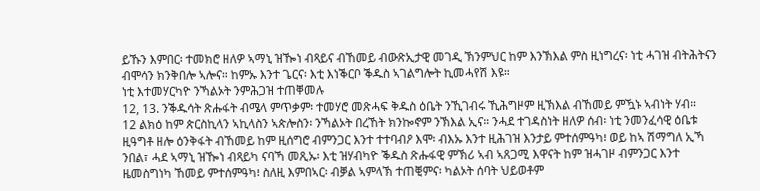ይኹን እምበር፡ ተመክሮ ዘለዎ ኣማኒ ዝዀነ ብጻይና ብኸመይ ብውጽኢታዊ መገዲ ኽንምህር ከም እንኽእል ምስ ዚነግረና፡ ነቲ ሓገዝ ብትሕትናን ብሞሳን ክንቅበሎ ኣሎና። ከምኡ እንተ ጌርና፡ እቲ እነቕርቦ ቕዱስ ኣገልግሎት ኪመሓየሽ እዩ።
ነቲ እተመሃርካዮ ንኻልኦት ንምሕጋዝ ተጠቐመሉ
12, 13. ንቕዱሳት ጽሑፋት ብሜላ ምጥቃም፡ ተመሃሮ መጽሓፍ ቅዱስ ዕቤት ንኺገብሩ ኺሕግዞም ዚኽእል ብኸመይ ምዃኑ ኣብነት ሃብ።
12 ልክዕ ከም ጵርስኪላን ኣኪላስን ኣጵሎስን፡ ንኻልኦት በረኸት ክንኰኖም ንኽእል ኢና። ንሓደ ተገዳስነት ዘለዎ ሰብ፡ ነቲ ንመንፈሳዊ ዕቤቱ ዚዓግቶ ዘሎ ዕንቅፋት ብኸመይ ከም ዚሰግሮ ብምንጋር እንተ ተተባብዖ እሞ፡ ብእኡ እንተ ዚሕገዝ እንታይ ምተሰምዓካ፧ ወይ ከኣ ሽማግለ ኢኻ ንበል፣ ሓደ ኣማኒ ዝዀነ ብጻይካ ናባኻ መጺኡ፡ እቲ ዝሃብካዮ ቕዱስ ጽሑፋዊ ምኽሪ ኣብ ኣጸጋሚ እዋናት ከም ዝሓገዞ ብምንጋር እንተ ዜመስግነካ ኸመይ ምተሰምዓካ፧ ስለዚ እምበኣር፡ ብቓል ኣምላኽ ተጠቒምና፡ ካልኦት ሰባት ህይወቶም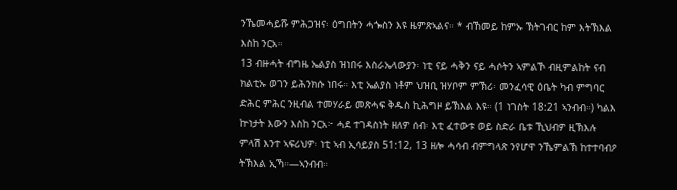ንኼመሓይሹ ምሕጋዝና፡ ዕግበትን ሓጐስን እዩ ዜምጽኣልና። * ብኸመይ ከምኡ ኽትገብር ከም እትኽእል እስከ ንርአ።
13 ብዙሓት ብግዜ ኤልያስ ዝነበሩ እስራኤላውያን፡ ነቲ ናይ ሓቅን ናይ ሓሶትን ኣምልኾ ብዚምልከት ናብ ክልቲኡ ወገን ይሕንክሱ ነበሩ። እቲ ኤልያስ ነቶም ህዝቢ ዝሃቦም ምኽሪ፡ መንፈሳዊ ዕቤት ካብ ምግባር ድሕር ምሕር ንዚብል ተመሃራይ መጽሓፍ ቅዱስ ኪሕግዞ ይኽእል እዩ። (1 ነገስት 18:21 ኣንብብ።) ካልእ ኵነታት እውን እስከ ንርአ፦ ሓደ ተገዳስነት ዘለዎ ሰብ፡ እቲ ፈተውቱ ወይ ስድራ ቤቱ ኺህብዎ ዚኽእሉ ምላሽ እንተ ኣፍሪህዎ፡ ነቲ ኣብ ኢሳይያስ 51:12, 13 ዘሎ ሓሳብ ብምግላጽ ንየሆዋ ንኼምልኽ ከተተባብዖ ትኽእል ኢኻ።—ኣንብብ።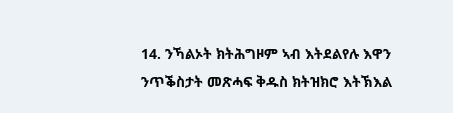14. ንኻልኦት ክትሕግዞም ኣብ እትደልየሉ እዋን ንጥቕስታት መጽሓፍ ቅዱስ ክትዝክሮ እትኽእል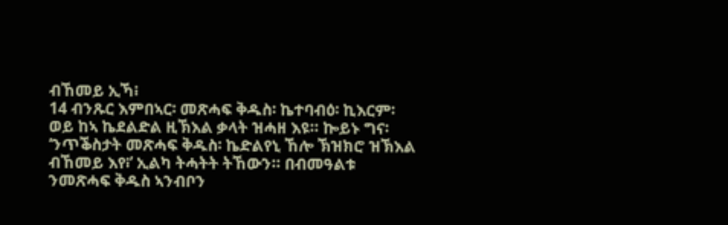ብኸመይ ኢኻ፧
14 ብንጹር እምበኣር፡ መጽሓፍ ቅዱስ፡ ኬተባብዕ፡ ኪእርም፡ ወይ ከኣ ኬደልድል ዚኽእል ቃላት ዝሓዘ እዩ። ኰይኑ ግና፡ ‘ንጥቕስታት መጽሓፍ ቅዱስ፡ ኬድልየኒ ኸሎ ኽዝክሮ ዝኽእል ብኸመይ እየ፧’ ኢልካ ትሓትት ትኸውን። በብመዓልቱ ንመጽሓፍ ቅዱስ ኣንብቦን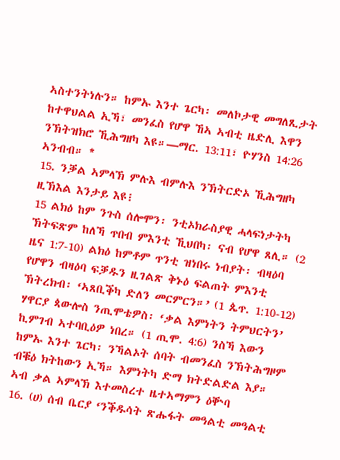ኣስተንትነሉን። ከምኡ እንተ ጌርካ፡ መለኮታዊ መግለጺታት ከተዋህልል ኢኻ፣ መንፈስ የሆዋ ኸኣ ኣብቲ ዜድሊ እዋን ንኽትዝክሮ ኺሕግዘካ እዩ።—ማር. 13:11፣ ዮሃንስ 14:26 ኣንብብ። *
15. ንቓል ኣምላኽ ምሉእ ብምሉእ ንኽትርድኦ ኺሕግዘካ ዚኽእል እንታይ እዩ፧
15 ልክዕ ከም ንጉስ ሰሎሞን፡ ንቲኦክራስያዊ ሓላፍነታትካ ኽትፍጽም ከለኻ ጥበብ ምእንቲ ኺህበካ፡ ናብ የሆዋ ጸሊ። (2 ዜና 1:7-10) ልክዕ ከምቶም ጥንቲ ዝነበሩ ነብያት፡ ብዛዕባ የሆዋን ብዛዕባ ፍቓዱን ዚገልጽ ቅኑዕ ፍልጠት ምእንቲ ኽትረክብ፡ ‘ኣጸቢቕካ ድለን መርምርን።’ (1 ጴጥ. 1:10-12) ሃዋርያ ጳውሎስ ንጢሞቴዎስ፡ ‘ቃል እምነትን ትምህርትን’ ኪምገብ ኣተባቢዕዎ ነበረ። (1 ጢሞ. 4:6) ንስኻ እውን ከምኡ እንተ ጌርካ፡ ንኻልኦት ሰባት ብመንፈስ ንኽትሕግዞም ብቑዕ ክትከውን ኢኻ። እምነትካ ድማ ክትድልድል እያ።
ኣብ ቃል ኣምላኽ እተመስረተ ዜተኣማምን ዕቝባ
16. (ሀ) ሰብ ቤርያ ‘ንቕዱሳት ጽሑፋት መዓልቲ መዓልቲ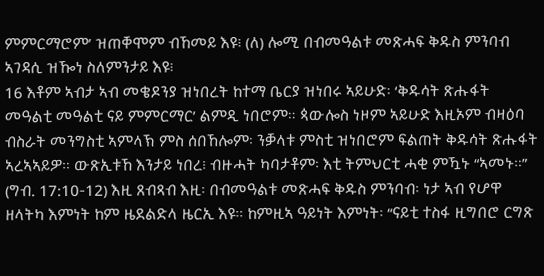ምምርማሮም’ ዝጠቐሞም ብኸመይ እዩ፧ (ለ) ሎሚ በብመዓልቱ መጽሓፍ ቅዱስ ምንባብ ኣገዳሲ ዝዀነ ስለምንታይ እዩ፧
16 እቶም ኣብታ ኣብ መቄዶንያ ዝነበረት ከተማ ቤርያ ዝነበሩ ኣይሁድ፡ ‘ቅዱሳት ጽሑፋት መዓልቲ መዓልቲ ናይ ምምርማር’ ልምዲ ነበሮም። ጳውሎስ ነዞም ኣይሁድ እዚኦም ብዛዕባ ብስራት መንግስቲ ኣምላኽ ምስ ሰበኸሎም፡ ንቓላቱ ምስቲ ዝነበሮም ፍልጠት ቅዱሳት ጽሑፋት ኣረኣኣይዎ። ውጽኢቱኸ እንታይ ነበረ፧ ብዙሓት ካባታቶም፡ እቲ ትምህርቲ ሓቂ ምዃኑ “ኣመኑ።” (ግብ. 17:10-12) እዚ ጸብጻብ እዚ፡ በብመዓልቱ መጽሓፍ ቅዱስ ምንባብ፡ ነታ ኣብ የሆዋ ዘላትካ እምነት ከም ዜደልድላ ዜርኢ እዩ። ከምዚኣ ዓይነት እምነት፡ “ናይቲ ተስፋ ዚግበሮ ርግጽ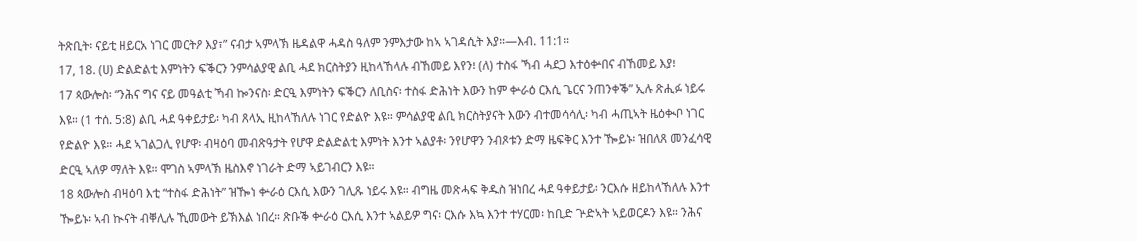ትጽቢት፡ ናይቲ ዘይርአ ነገር መርትዖ እያ፣” ናብታ ኣምላኽ ዜዳልዋ ሓዳስ ዓለም ንምእታው ከኣ ኣገዳሲት እያ።—እብ. 11:1።
17, 18. (ሀ) ድልድልቲ እምነትን ፍቕርን ንምሳልያዊ ልቢ ሓደ ክርስትያን ዚከላኸላሉ ብኸመይ እየን፧ (ለ) ተስፋ ኻብ ሓደጋ እተዕቍበና ብኸመይ እያ፧
17 ጳውሎስ፡ “ንሕና ግና ናይ መዓልቲ ኻብ ኰንናስ፡ ድርዒ እምነትን ፍቕርን ለቢስና፡ ተስፋ ድሕነት እውን ከም ቍራዕ ርእሲ ጌርና ንጠንቀቕ” ኢሉ ጽሒፉ ነይሩ እዩ። (1 ተሰ. 5:8) ልቢ ሓደ ዓቀይታይ፡ ካብ ጸላኢ ዚከላኸለሉ ነገር የድልዮ እዩ። ምሳልያዊ ልቢ ክርስትያናት እውን ብተመሳሳሊ፡ ካብ ሓጢኣት ዜዕቊቦ ነገር የድልዮ እዩ። ሓደ ኣገልጋሊ የሆዋ፡ ብዛዕባ መብጽዓታት የሆዋ ድልድልቲ እምነት እንተ ኣልያቶ፡ ንየሆዋን ንብጾቱን ድማ ዜፍቅር እንተ ዀይኑ፡ ዝበለጸ መንፈሳዊ ድርዒ ኣለዎ ማለት እዩ። ሞገስ ኣምላኽ ዜስእኖ ነገራት ድማ ኣይገብርን እዩ።
18 ጳውሎስ ብዛዕባ እቲ “ተስፋ ድሕነት” ዝዀነ ቍራዕ ርእሲ እውን ገሊጹ ነይሩ እዩ። ብግዜ መጽሓፍ ቅዱስ ዝነበረ ሓደ ዓቀይታይ፡ ንርእሱ ዘይከላኸለሉ እንተ ዀይኑ፡ ኣብ ኲናት ብቐሊሉ ኺመውት ይኽእል ነበረ። ጽቡቕ ቍራዕ ርእሲ እንተ ኣልይዎ ግና፡ ርእሱ እኳ እንተ ተሃርመ፡ ከቢድ ጕድኣት ኣይወርዶን እዩ። ንሕና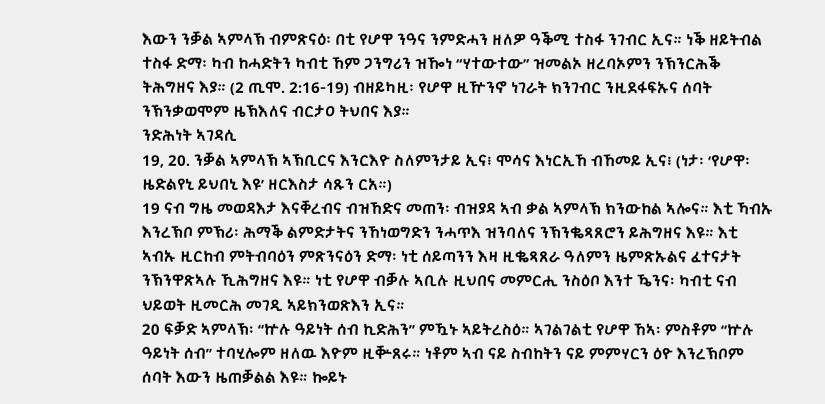እውን ንቓል ኣምላኽ ብምጽናዕ፡ በቲ የሆዋ ንዓና ንምድሓን ዘለዎ ዓቕሚ ተስፋ ንገብር ኢና። ነቕ ዘይትብል ተስፋ ድማ፡ ካብ ከሓድትን ካብቲ ኸም ጋንግሪን ዝዀነ “ሃተውተው” ዝመልኦ ዘረባኦምን ንኽንርሕቕ ትሕግዘና እያ። (2 ጢሞ. 2:16-19) ብዘይካዚ፡ የሆዋ ዚዅንኖ ነገራት ክንገብር ንዚደፋፍኡና ሰባት ንኽንቃወሞም ዜኽእለና ብርታዐ ትህበና እያ።
ንድሕነት ኣገዳሲ
19, 20. ንቓል ኣምላኽ ኣኽቢርና እንርእዮ ስለምንታይ ኢና፧ ሞሳና እነርኢኸ ብኸመይ ኢና፧ (ነታ፡ ‘የሆዋ፡ ዜድልየኒ ይህበኒ እዩ’ ዘርእስታ ሳጹን ርአ።)
19 ናብ ግዜ መወዳእታ እናቐረብና ብዝኸድና መጠን፡ ብዝያዳ ኣብ ቃል ኣምላኽ ክንውከል ኣሎና። እቲ ኻብኡ እንረኽቦ ምኽሪ፡ ሕማቕ ልምድታትና ንኸነወግድን ንሓጥእ ዝንባለና ንኽንቈጻጸሮን ይሕግዘና እዩ። እቲ ኣብኡ ዚርከብ ምትብባዕን ምጽንናዕን ድማ፡ ነቲ ሰይጣንን እዛ ዚቈጻጸራ ዓለምን ዜምጽኡልና ፈተናታት ንኽንዋጽኣሉ ኺሕግዘና እዩ። ነቲ የሆዋ ብቓሉ ኣቢሉ ዚህበና መምርሒ ንስዕቦ እንተ ዄንና፡ ካብቲ ናብ ህይወት ዚመርሕ መገዲ ኣይክንወጽእን ኢና።
20 ፍቓድ ኣምላኽ፡ “ኵሉ ዓይነት ሰብ ኪድሕን” ምዃኑ ኣይትረስዕ። ኣገልገልቲ የሆዋ ኸኣ፡ ምስቶም “ኵሉ ዓይነት ሰብ” ተባሂሎም ዘለዉ እዮም ዚቝጸሩ። ነቶም ኣብ ናይ ስብከትን ናይ ምምሃርን ዕዮ እንረኽቦም ሰባት እውን ዜጠቓልል እዩ። ኰይኑ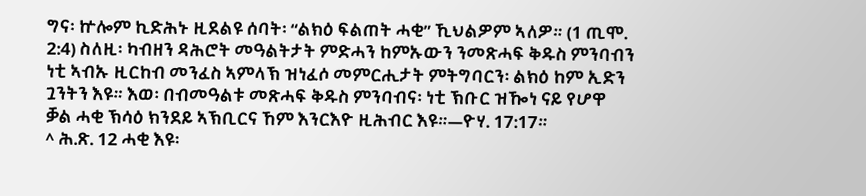ግና፡ ኵሎም ኪድሕኑ ዚደልዩ ሰባት፡ “ልክዕ ፍልጠት ሓቂ” ኺህልዎም ኣለዎ። (1 ጢሞ. 2:4) ስለዚ፡ ካብዘን ዳሕሮት መዓልትታት ምድሓን ከምኡውን ንመጽሓፍ ቅዱስ ምንባብን ነቲ ኣብኡ ዚርከብ መንፈስ ኣምላኽ ዝነፈሶ መምርሒታት ምትግባርን፡ ልክዕ ከም ኢድን ጓንትን እዩ። እወ፡ በብመዓልቱ መጽሓፍ ቅዱስ ምንባብና፡ ነቲ ኽቡር ዝዀነ ናይ የሆዋ ቓል ሓቂ ኽሳዕ ክንደይ ኣኽቢርና ኸም እንርእዮ ዚሕብር እዩ።—ዮሃ. 17:17።
^ ሕ.ጽ. 12 ሓቂ እዩ፡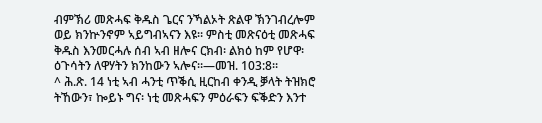ብምኽሪ መጽሓፍ ቅዱስ ጌርና ንኻልኦት ጽልዋ ኽንገብረሎም ወይ ክንኵንኖም ኣይግብኣናን እዩ። ምስቲ መጽናዕቲ መጽሓፍ ቅዱስ እንመርሓሉ ሰብ ኣብ ዘሎና ርክብ፡ ልክዕ ከም የሆዋ፡ ዕጉሳትን ለዋሃትን ክንከውን ኣሎና።—መዝ. 103:8።
^ ሕ.ጽ. 14 ነቲ ኣብ ሓንቲ ጥቕሲ ዚርከብ ቀንዲ ቓላት ትዝክሮ ትኸውን፣ ኰይኑ ግና፡ ነቲ መጽሓፍን ምዕራፍን ፍቕድን እንተ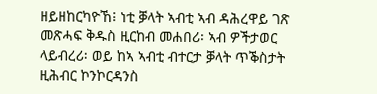ዘይዘከርካዮኸ፧ ነቲ ቓላት ኣብቲ ኣብ ዳሕረዋይ ገጽ መጽሓፍ ቅዱስ ዚርከብ መሐበሪ፡ ኣብ ዎችታወር ላይብረሪ፡ ወይ ከኣ ኣብቲ ብተርታ ቓላት ጥቕስታት ዚሕብር ኮንኮርዳንስ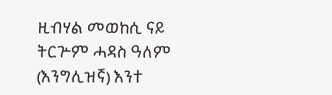ዚብሃል መወከሲ ናይ ትርጕም ሓዳስ ዓለም (እንግሊዝኛ) እንተ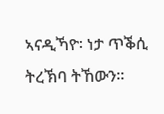ኣናዲኻዮ፡ ነታ ጥቕሲ ትረኽባ ትኸውን።